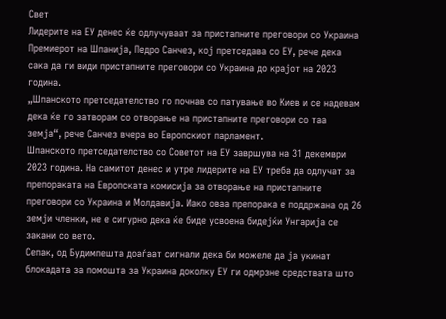Свет
Лидерите на ЕУ денес ќе одлучуваат за пристапните преговори со Украина
Премиерот на Шпанија, Педро Санчез, кој претседава со ЕУ, рече дека сака да ги види пристапните преговори со Украина до крајот на 2023 година.
„Шпанското претседателство го почнав со патување во Киев и се надевам дека ќе го затворам со отворање на пристапните преговори со таа земја“, рече Санчез вчера во Европскиот парламент.
Шпанското претседателство со Советот на ЕУ завршува на 31 декември 2023 година. На самитот денес и утре лидерите на ЕУ треба да одлучат за препораката на Европската комисија за отворање на пристапните преговори со Украина и Молдавија. Иако оваа препорака е поддржана од 26 земји членки, не е сигурно дека ќе биде усвоена бидејќи Унгарија се закани со вето.
Сепак, од Будимпешта доаѓаат сигнали дека би можеле да ја укинат блокадата за помошта за Украина доколку ЕУ ги одмрзне средствата што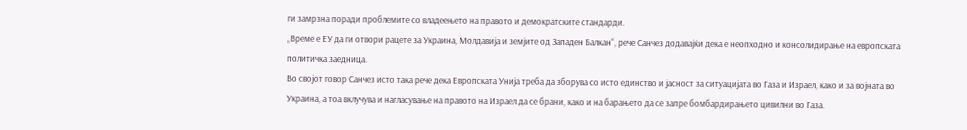ги замрзна поради проблемите со владеењето на правото и демократските стандарди.
„Време е ЕУ да ги отвори рацете за Украина, Молдавија и земјите од Западен Балкан“, рече Санчез додавајќи дека е неопходно и консолидирање на европската политичка заедница.
Во својот говор Санчез исто така рече дека Европската Унија треба да зборува со исто единство и јасност за ситуацијата во Газа и Израел, како и за војната во Украина, а тоа вклучува и нагласување на правото на Израел да се брани, како и на барањето да се запре бомбардирањето цивилни во Газа.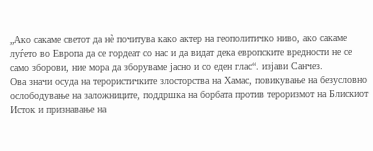„Ако сакаме светот да нè почитува како актер на геополитичко ниво, ако сакаме луѓето во Европа да се гордеат со нас и да видат дека европските вредности не се само зборови, ние мора да зборуваме јасно и со еден глас“. изјави Санчез.
Ова значи осуда на терористичките злосторства на Хамас, повикување на безусловно ослободување на заложниците, поддршка на борбата против тероризмот на Блискиот Исток и признавање на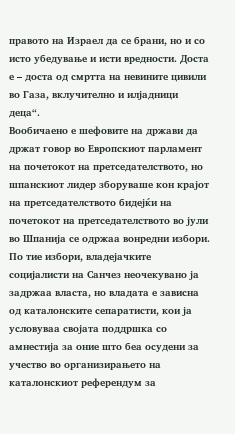правото на Израел да се брани, но и со исто убедување и исти вредности. Доста е – доста од смртта на невините цивили во Газа, вклучително и илјадници деца“.
Вообичаено е шефовите на држави да држат говор во Европскиот парламент на почетокот на претседателството, но шпанскиот лидер зборуваше кон крајот на претседателството бидејќи на почетокот на претседателството во јули во Шпанија се одржаа вонредни избори.
По тие избори, владејачките социјалисти на Санчез неочекувано ја задржаа власта, но владата е зависна од каталонските сепаратисти, кои ја условуваа својата поддршка со амнестија за оние што беа осудени за учество во организирањето на каталонскиот референдум за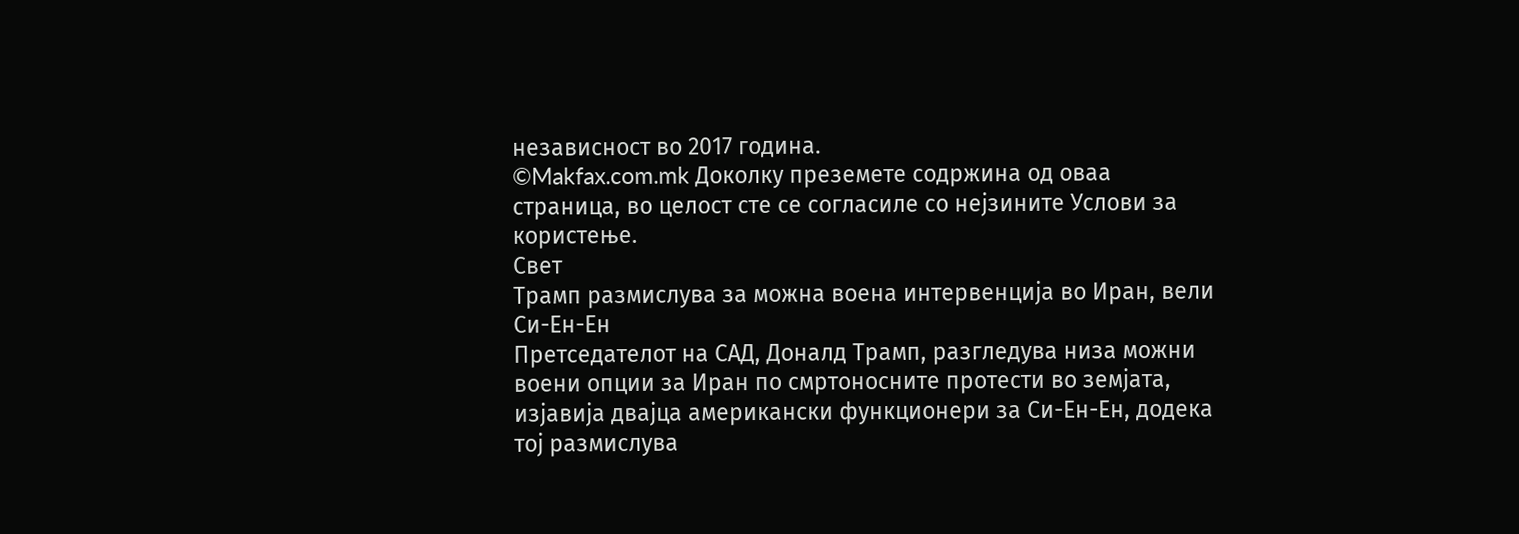независност во 2017 година.
©Makfax.com.mk Доколку преземете содржина од оваа страница, во целост сте се согласиле со нејзините Услови за користење.
Свет
Трамп размислува за можна воена интервенција во Иран, вели Си-Ен-Ен
Претседателот на САД, Доналд Трамп, разгледува низа можни воени опции за Иран по смртоносните протести во земјата, изјавија двајца американски функционери за Си-Ен-Ен, додека тој размислува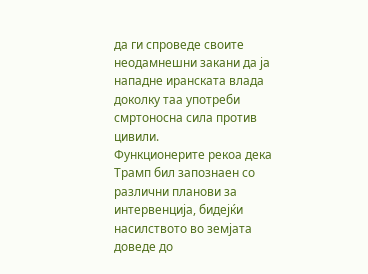да ги спроведе своите неодамнешни закани да ја нападне иранската влада доколку таа употреби смртоносна сила против цивили.
Функционерите рекоа дека Трамп бил запознаен со различни планови за интервенција, бидејќи насилството во земјата доведе до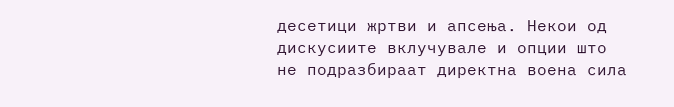десетици жртви и апсења. Некои од дискусиите вклучувале и опции што не подразбираат директна воена сила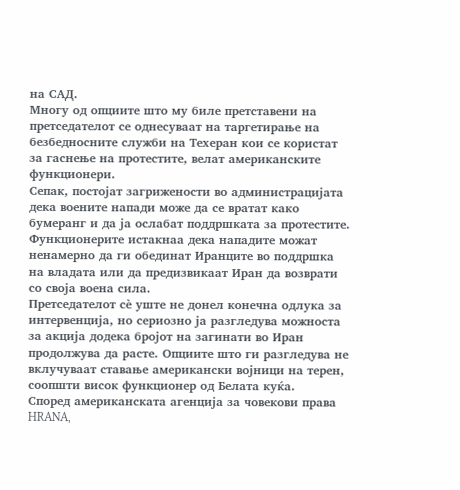на САД.
Многу од опциите што му биле претставени на претседателот се однесуваат на таргетирање на безбедносните служби на Техеран кои се користат за гаснење на протестите, велат американските функционери.
Сепак, постојат загрижености во администрацијата дека воените напади може да се вратат како бумеранг и да ја ослабат поддршката за протестите. Функционерите истакнаа дека нападите можат ненамерно да ги обединат Иранците во поддршка на владата или да предизвикаат Иран да возврати со своја воена сила.
Претседателот сè уште не донел конечна одлука за интервенција, но сериозно ја разгледува можноста за акција додека бројот на загинати во Иран продолжува да расте. Опциите што ги разгледува не вклучуваат ставање американски војници на терен, соопшти висок функционер од Белата куќа.
Според американската агенција за човекови права HRANA,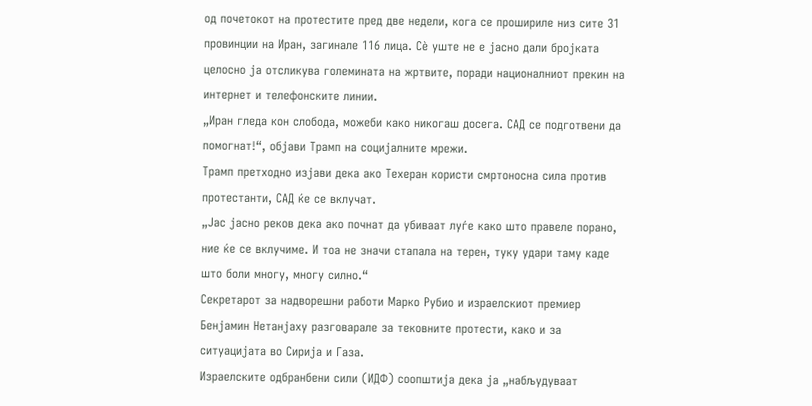од почетокот на протестите пред две недели, кога се прошириле низ сите 31 провинции на Иран, загинале 116 лица. Сè уште не е јасно дали бројката целосно ја отсликува големината на жртвите, поради националниот прекин на интернет и телефонските линии.
„Иран гледа кон слобода, можеби како никогаш досега. САД се подготвени да помогнат!“, објави Трамп на социјалните мрежи.
Трамп претходно изјави дека ако Техеран користи смртоносна сила против протестанти, САД ќе се вклучат.
„Јас јасно реков дека ако почнат да убиваат луѓе како што правеле порано, ние ќе се вклучиме. И тоа не значи стапала на терен, туку удари таму каде што боли многу, многу силно.“
Секретарот за надворешни работи Марко Рубио и израелскиот премиер Бенјамин Нетанјаху разговарале за тековните протести, како и за ситуацијата во Сирија и Газа.
Израелските одбранбени сили (ИДФ) соопштија дека ја „набљудуваат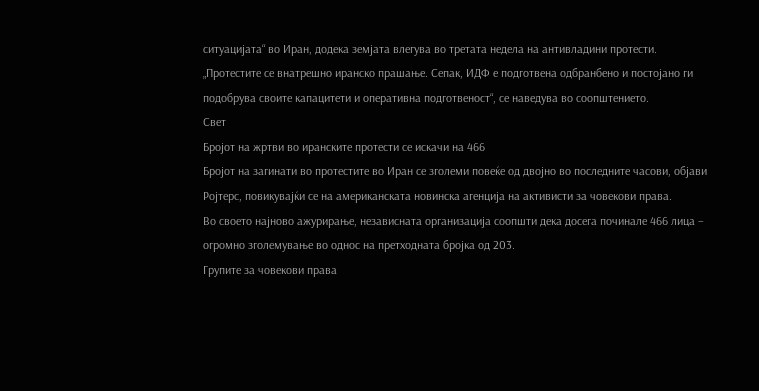ситуацијата“ во Иран, додека земјата влегува во третата недела на антивладини протести. „Протестите се внатрешно иранско прашање. Сепак, ИДФ е подготвена одбранбено и постојано ги подобрува своите капацитети и оперативна подготвеност“, се наведува во соопштението.
Свет
Бројот на жртви во иранските протести се искачи на 466
Бројот на загинати во протестите во Иран се зголеми повеќе од двојно во последните часови, објави Ројтерс, повикувајќи се на американската новинска агенција на активисти за човекови права.
Во своето најново ажурирање, независната организација соопшти дека досега починале 466 лица – огромно зголемување во однос на претходната бројка од 203.
Групите за човекови права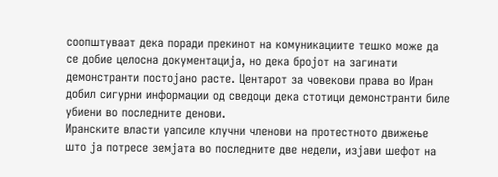соопштуваат дека поради прекинот на комуникациите тешко може да се добие целосна документација, но дека бројот на загинати демонстранти постојано расте. Центарот за човекови права во Иран добил сигурни информации од сведоци дека стотици демонстранти биле убиени во последните денови.
Иранските власти уапсиле клучни членови на протестното движење што ја потресе земјата во последните две недели, изјави шефот на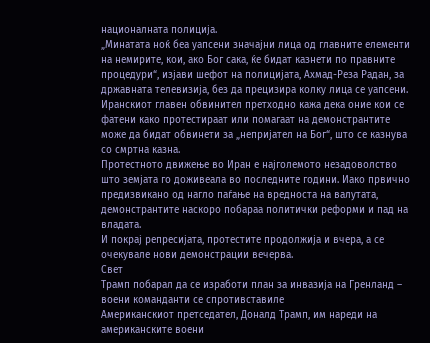националната полиција.
„Минатата ноќ беа уапсени значајни лица од главните елементи на немирите, кои, ако Бог сака, ќе бидат казнети по правните процедури“, изјави шефот на полицијата, Ахмад-Реза Радан, за државната телевизија, без да прецизира колку лица се уапсени.
Иранскиот главен обвинител претходно кажа дека оние кои се фатени како протестираат или помагаат на демонстрантите може да бидат обвинети за „непријател на Бог“, што се казнува со смртна казна.
Протестното движење во Иран е најголемото незадоволство што земјата го доживеала во последните години. Иако првично предизвикано од нагло паѓање на вредноста на валутата, демонстрантите наскоро побараа политички реформи и пад на владата.
И покрај репресијата, протестите продолжија и вчера, а се очекувале нови демонстрации вечерва.
Свет
Трамп побарал да се изработи план за инвазија на Гренланд – воени команданти се спротивставиле
Американскиот претседател, Доналд Трамп, им нареди на американските воени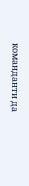команданти да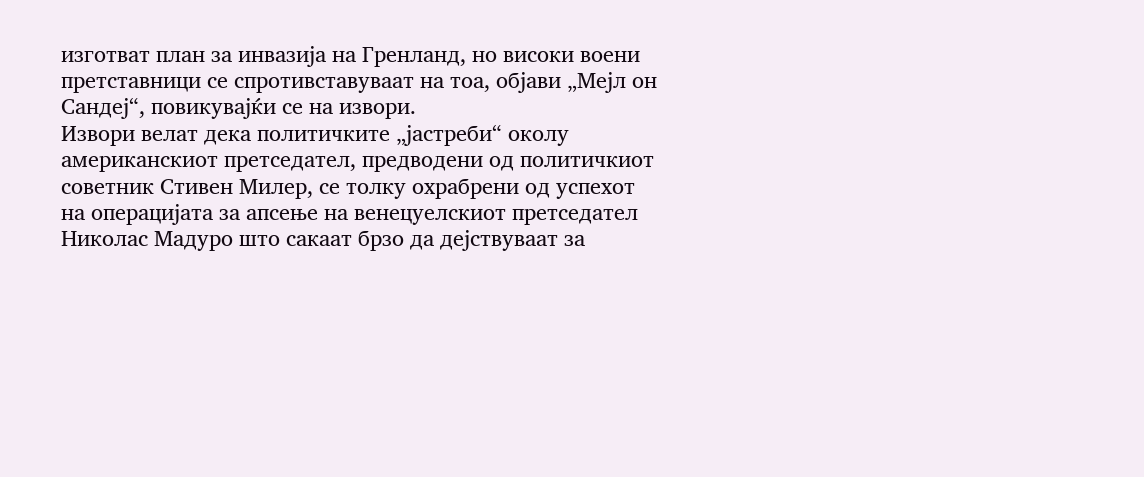изготват план за инвазија на Гренланд, но високи воени претставници се спротивставуваат на тоа, објави „Мејл он Сандеј“, повикувајќи се на извори.
Извори велат дека политичките „јастреби“ околу американскиот претседател, предводени од политичкиот советник Стивен Милер, се толку охрабрени од успехот на операцијата за апсење на венецуелскиот претседател Николас Мадуро што сакаат брзо да дејствуваат за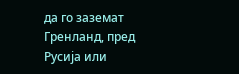да го заземат Гренланд, пред Русија или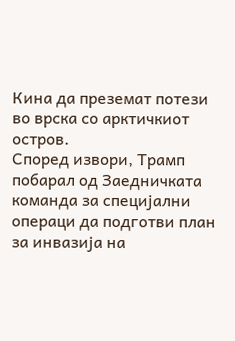Кина да преземат потези во врска со арктичкиот остров.
Според извори, Трамп побарал од Заедничката команда за специјални операци да подготви план за инвазија на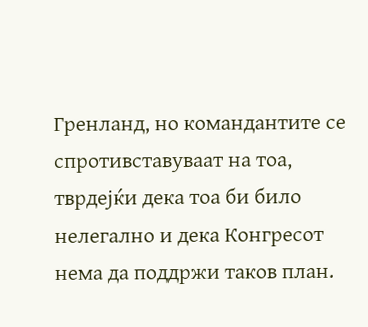Гренланд, но командантите се спротивставуваат на тоа, тврдејќи дека тоа би било нелегално и дека Конгресот нема да поддржи таков план.